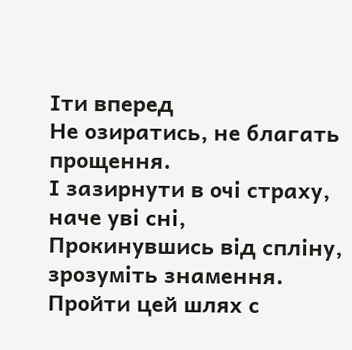Iти вперед
Не озиратись, не благать прощення.
І зазирнути в очі страху, наче уві сні,
Прокинувшись від спліну, зрозуміть знамення.
Пройти цей шлях с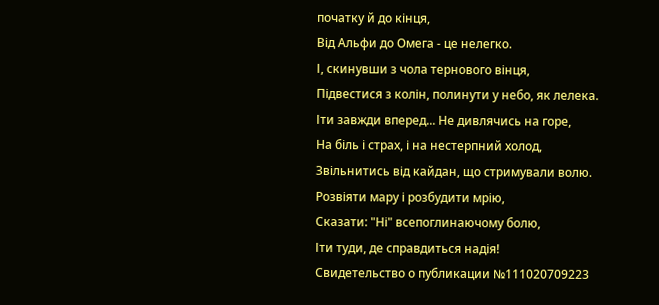початку й до кінця,
Від Альфи до Омега - це нелегко.
І, скинувши з чола тернового вінця,
Підвестися з колін, полинути у небо, як лелека.
Іти завжди вперед... Не дивлячись на горе,
На біль і страх, і на нестерпний холод,
Звільнитись від кайдан, що стримували волю.
Розвіяти мару і розбудити мрію,
Сказати: "Ні" всепоглинаючому болю,
Іти туди, де справдиться надія!
Свидетельство о публикации №111020709223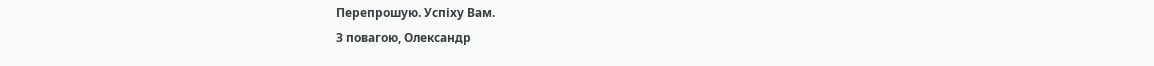Перепрошую. Успіху Вам.
З повагою, Олександр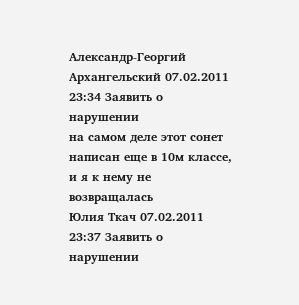Александр-Георгий Архангельский 07.02.2011 23:34 Заявить о нарушении
на самом деле этот сонет написан еще в 10м классе, и я к нему не возвращалась
Юлия Ткач 07.02.2011 23:37 Заявить о нарушении